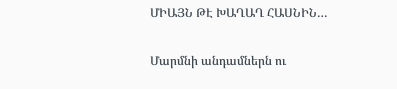ՄԻԱՅՆ ԹԷ ԽԱՂԱՂ ՀԱՍՆԻՆ…

Մարմնի անդամներն ու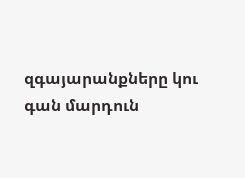զգայարանքները կու գան մարդուն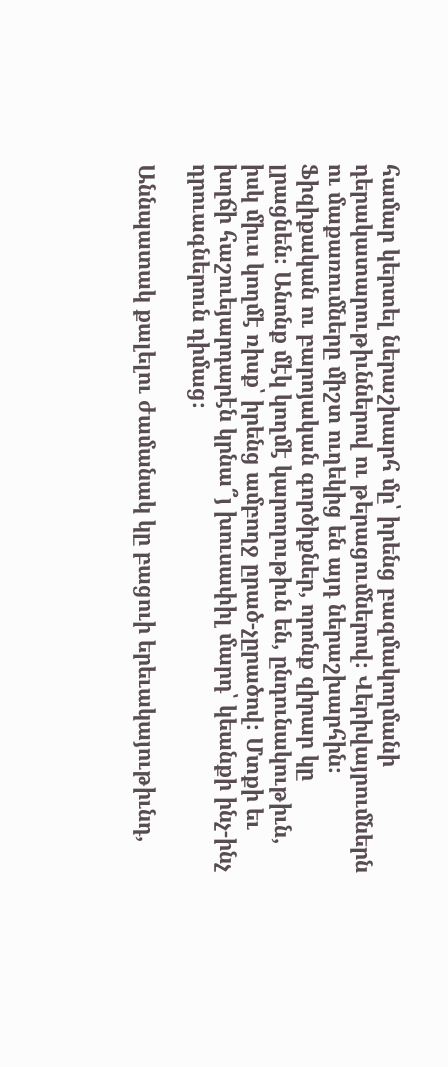համար կերտել ներաշխարհ մը՝ իրենց բազմակողմանի դերակատարութիւններով ու թերացումներով։ Վերիվայրումներն ու մաքառումները միշտ ուղեկից են այդ ներաշխարհին։ Ֆիզիքական ու բարոյական գործիքներ, որոնք զիրար կը լրացնեն։ Անոնք մէկ կողմէ կարողութիւն են, ընդունակութիւն, իսկ միւս կողմէ ռիսք՝ իրենց ամբողջ ըրած-չըրածով։ Մտքի եւ խղճի հաշուեյարդարէն կրնա՞յ խուսափիլ մարդ՝ կեանքի ինչ-ինչ դրուագներուն դիմաց։

Աննպատակ քալելու ժամանակ կը բացուի երեւակայութիւնդ,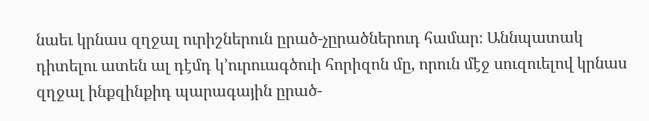նաեւ կրնաս զղջալ ուրիշներուն ըրած-չըրածներուդ համար։ Աննպատակ դիտելու ատեն ալ դէմդ կ՚ուրուագծուի հորիզոն մը, որուն մէջ սուզուելով կրնաս զղջալ ինքզինքիդ պարագային ըրած-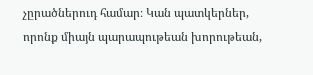չըրածներուդ համար։ Կան պատկերներ, որոնք միայն պարապութեան խորութեան,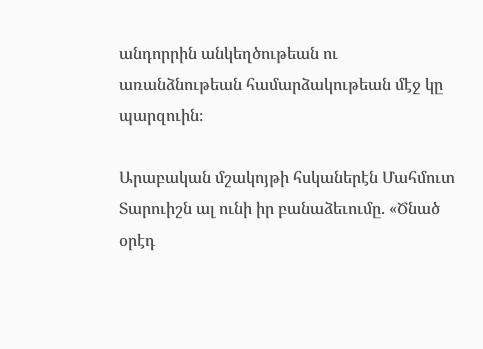անդորրին անկեղծութեան ու առանձնութեան համարձակութեան մէջ կը պարզուին։

Արաբական մշակոյթի հսկաներէն Մահմուտ Տարուիշն ալ ունի իր բանաձեւումը. «Ծնած օրէդ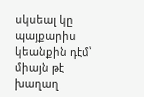սկսեալ կը պայքարիս կեանքին դէմ՝ միայն թէ խաղաղ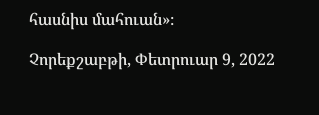հասնիս մահուան»։

Չորեքշաբթի, Փետրուար 9, 2022